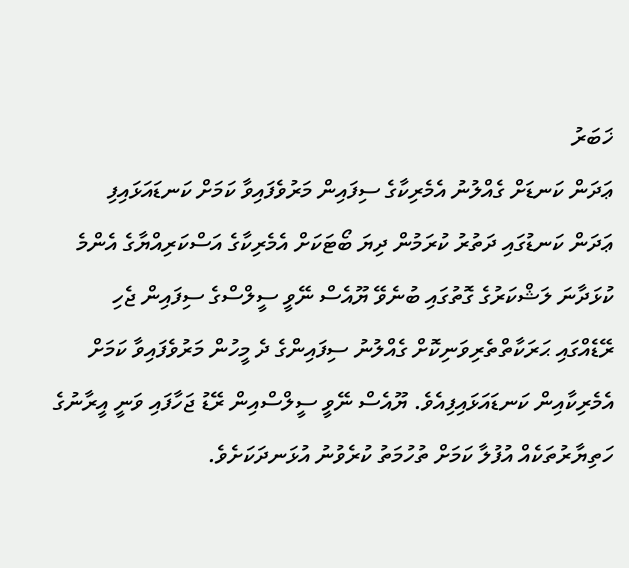ޚަބަރު
ޢަދަން ކަނޑަށް ގެއްލުނު އެމެރިކާގެ ސިފައިން މަރުވެފައިވާ ކަމަށް ކަނޑައަޅައިފި
ޢަދަން ކަނޑުގައި ދަތުރު ކުރަމުން ދިޔަ ބޯޓަކަށް އެމެރިކާގެ އަސްކަރިއްޔާގެ އެންމެ ކުޅަދާނަ ލަޝްކަރުގެ ގޮތުގައި ބުނެވޭ ޔޫއެސް ނޭވީ ސީލްސްގެ ސިފައިން ޖެހި ރޭޑެއްގައި ޙަރަކާތްތެރިވަނިކޮށް ގެއްލުނު ސިފައިންގެ ދެ މީހުން މަރުވެފައިވާ ކަމަށް އެމެރިކާއިން ކަނޑައަޅައިފިއެވެ. ޔޫއެސް ނޭވީ ސީލްސްއިން ރޭޑު ޖަހާފައި ވަނީ އީރާނުގެ ހަތިޔާރުތަކެއް އުފުލާ ކަމަށް ތުހުމަތު ކުރެވުނު އުޅަނދަކަށެވެ.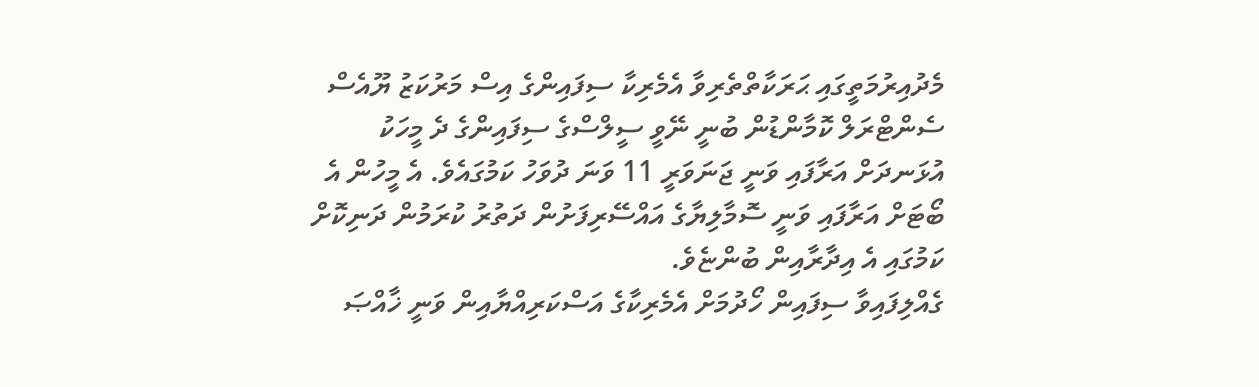މެދުއިރުމަތީގައި ޙަރަކާތްތެރިވާ އެމެރިކާ ސިފައިންގެ އިސް މަރުކަޒު ޔޫއެސް ސެންޓްރަލް ކޮމާންޑުން ބުނީ ނޭވީ ސީލްސްގެ ސިފައިންގެ ދެ މީހަކު އުޅަނދަށް އަރާފައި ވަނީ ޖަނަވަރީ 11 ވަނަ ދުވަހު ކަމުގައެވެ. އެ މީހުން އެ ބޯޓަށް އަރާފައި ވަނީ ސޮމާލިޔާގެ އައްސޭރިފަށުން ދަތުރު ކުރަމުން ދަނިކޮށް ކަމުގައި އެ އިދާރާއިން ބުންޏެވެ.
ގެއްލިފައިވާ ސިފައިން ހޯދުމަށް އެމެރިކާގެ އަސްކަރިއްޔާއިން ވަނީ ޚާއްޞަ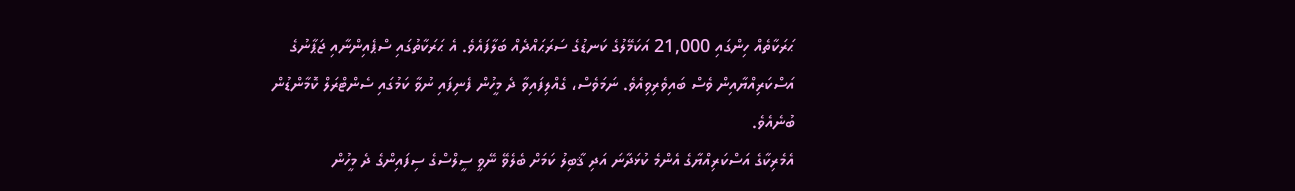ޙަރަކާތެއް ހިންގައި 21,000 އަކަމޭލުގެ ކަނޑުގެ ސަރަޙައްދެއް ބަލާފައެވެ. އެ ޙަރަކާތުގައި ސްޕެއިންނާއި ޖަޕާނުގެ އަސްކަރިއްޔާއިން ވެސް ބައިވެރިވިއެވެ. ނަމަވެސް، ގެއްލިފައިވާ ދެ މީހުން ފެނިފައި ނުވާ ކަމުގައި ސެންޓްރަލް ކޮމާންޑުން ބުނެއެވެ.
އެމެރިކާގެ އަސްކަރިއްޔާގެ އެންމެ ކުޅަދާނަ އަދި ޤާބިލު ކަމަށް ބެލެވޭ ނޭވީ ސީލްސްގެ ސިފައިންގެ ދެ މީހުން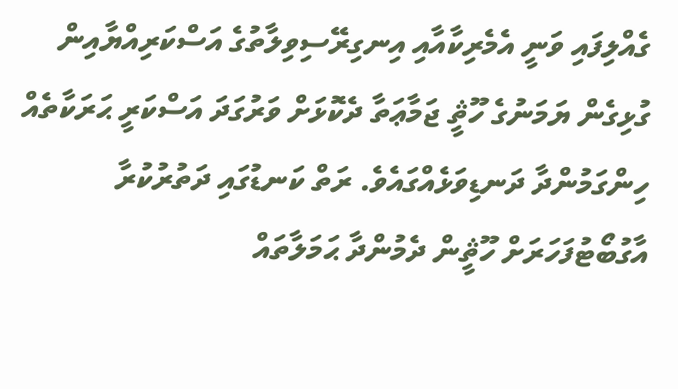ގެއްލިފައި ވަނީ އެމެރިކާއާއި އިނގިރޭސިވިލާތުގެ އަސްކަރިއްޔާއިން ގުޅިގެން ޔަމަނުގެ ހޫޘީ ޖަމާޢަތާ ދެކޮޅަށް ވަރުގަދަ އަސްކަރީ ޙަރަކާތެއް ހިންގަމުންދާ ދަނޑިވަޅެއްގައެވެ. ރަތް ކަނޑުގައި ދަތުރުކުރާ އާގުބޯޓުފަހަރަށް ހޫޘީން ދެމުންދާ ޙަމަލާތައް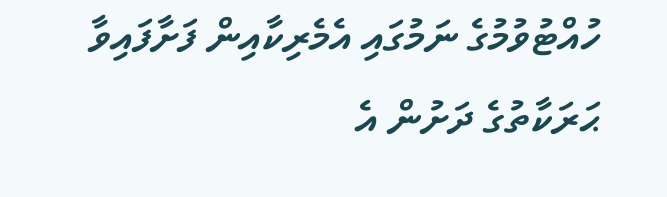ހުއްޓުވުމުގެ ނަމުގައި އެމެރިކާއިން ފަށާފައިވާ ޙަރަކާތުގެ ދަށުން އެ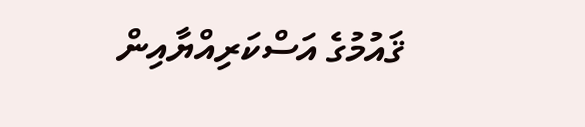ޤައުމުގެ އަސްކަރިއްޔާއިން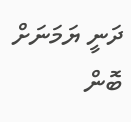ދަނީ ޔަމަނަށް ބޮން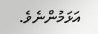އަޅަމުންނެވެ.